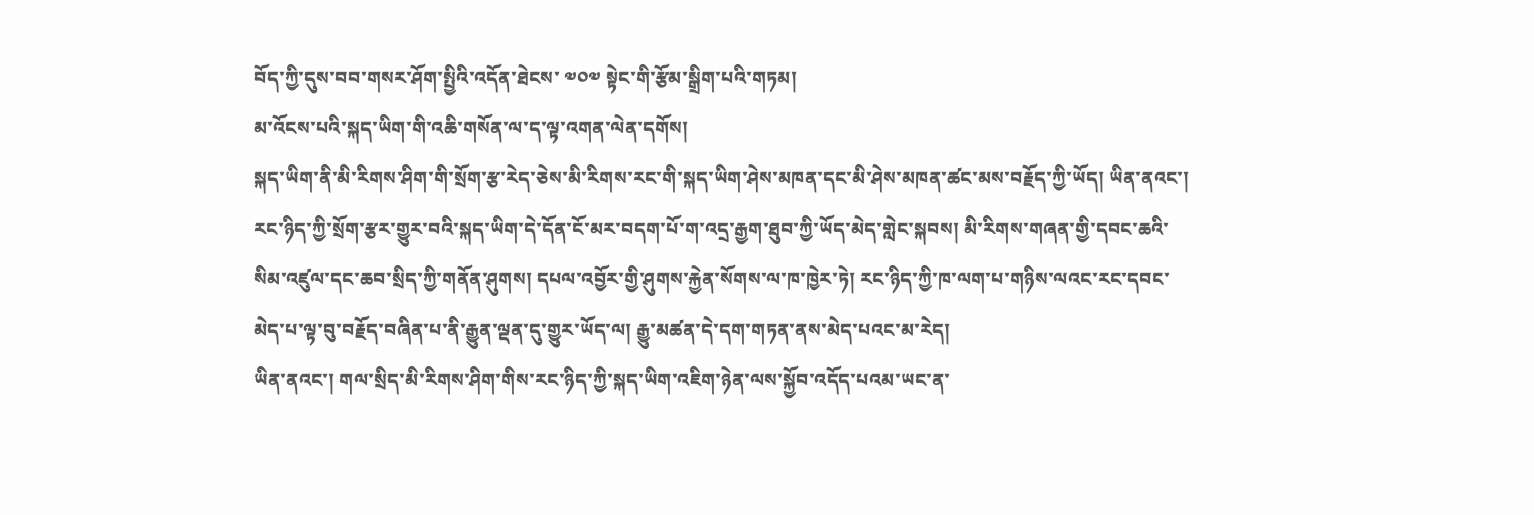བོད་ཀྱི་དུས་བབ་གསར་ཤོག་སྤྱིའི་འདོན་ཐེངས་ ༧༠༧ སྟེང་གི་རྩོམ་སྒྲིག་པའི་གཏམ།
མ་འོངས་པའི་སྐད་ཡིག་གི་འཆི་གསོན་ལ་ད་ལྟ་འགན་ལེན་དགོས།
སྐད་ཡིག་ནི་མི་རིགས་ཤིག་གི་སྲོག་རྩ་རེད་ཅེས་མི་རིགས་རང་གི་སྐད་ཡིག་ཤེས་མཁན་དང་མི་ཤེས་མཁན་ཚང་མས་བརྗོད་ཀྱི་ཡོད། ཡིན་ནའང་། རང་ཉིད་ཀྱི་སྲོག་རྩར་གྱུར་བའི་སྐད་ཡིག་དེ་དོན་ངོ་མར་བདག་པོ་ག་འདྲ་རྒྱག་ཐུབ་ཀྱི་ཡོད་མེད་གླེང་སྐབས། མི་རིགས་གཞན་གྱི་དབང་ཆའི་སིམ་འཛུལ་དང་ཆབ་སྲིད་ཀྱི་གནོན་ཤུགས། དཔལ་འབྱོར་གྱི་ཤུགས་རྐྱེན་སོགས་ལ་ཁ་ཁྱེར་ཏེ། རང་ཉིད་ཀྱི་ཁ་ལག་པ་གཉིས་ལའང་རང་དབང་མེད་པ་ལྟ་བུ་བརྗོད་བཞིན་པ་ནི་རྒྱུན་ལྡན་དུ་གྱུར་ཡོད་ལ། རྒྱུ་མཚན་དེ་དག་གཏན་ནས་མེད་པའང་མ་རེད།
ཡིན་ནའང་། གལ་སྲིད་མི་རིགས་ཤིག་གིས་རང་ཉིད་ཀྱི་སྐད་ཡིག་འཇིག་ཉེན་ལས་སྐྱོབ་འདོད་པའམ་ཡང་ན་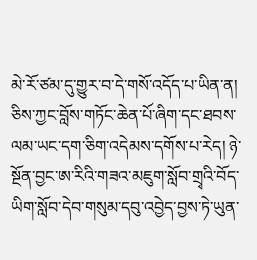མེ་རོ་ཙམ་དུ་གྱུར་བ་དེ་གསོ་འདོད་པ་ཡིན་ན། ཅིས་ཀྱང་བློས་གཏོང་ཆེན་པོ་ཞིག་དང་ཐབས་ལམ་ཡང་དག་ཅིག་འདེམས་དགོས་པ་རེད། ཉེ་སྔོན་བྱང་ཨ་རིའི་གཟའ་མཇུག་སློབ་གྲྭའི་བོད་ཡིག་སློབ་དེབ་གསུམ་དབུ་འབྱེད་བྱས་ཏེ་ཡུན་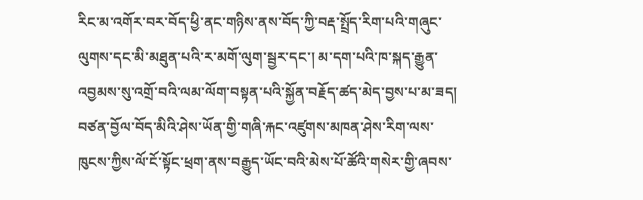རིང་མ་འགོར་བར་བོད་ཕྱི་ནང་གཉིས་ནས་བོད་ཀྱི་བརྡ་སྤྲོད་རིག་པའི་གཞུང་ལུགས་དང་མི་མཐུན་པའི་ར་མགོ་ལུག་སྦྱར་དང་། མ་དག་པའི་ཁ་སྐད་རྒྱུན་འབྱམས་སུ་འགྲོ་བའི་ལམ་ལོག་བསྟན་པའི་སྐྱོན་བརྗོད་ཚད་མེད་བྱས་པ་མ་ཟད། བཙན་བྱོལ་བོད་མིའི་ཤེས་ཡོན་གྱི་གཞི་རྐང་འཛུགས་མཁན་ཤེས་རིག་ལས་ཁུངས་ཀྱིས་ལོ་ངོ་སྟོང་ཕྲག་ནས་བརྒྱུད་ཡོང་བའི་མེས་པོ་ཚོའི་གསེར་གྱི་ཞབས་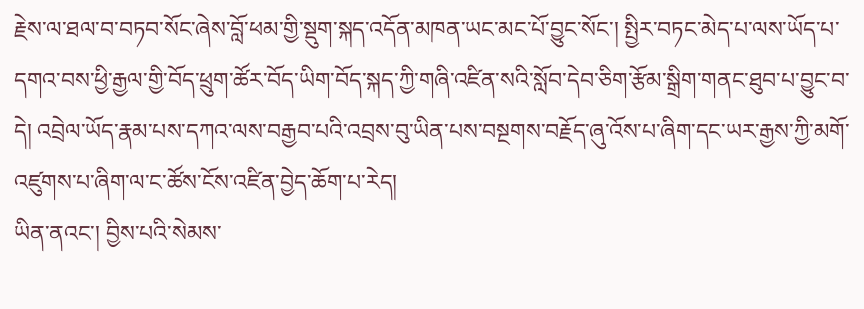རྗེས་ལ་ཐལ་བ་བཏབ་སོང་ཞེས་བློ་ཕམ་གྱི་སྡུག་སྐད་འདོན་མཁན་ཡང་མང་པོ་བྱུང་སོང་། སྤྱིར་བཏང་མེད་པ་ལས་ཡོད་པ་དགའ་བས་ཕྱི་རྒྱལ་གྱི་བོད་ཕྲུག་ཚོར་བོད་ཡིག་བོད་སྐད་ཀྱི་གཞི་འཛིན་སའི་སློབ་དེབ་ཅིག་རྩོམ་སྒྲིག་གནང་ཐུབ་པ་བྱུང་བ་དེ། འབྲེལ་ཡོད་རྣམ་པས་དཀའ་ལས་བརྒྱབ་པའི་འབྲས་བུ་ཡིན་པས་བསྔགས་བརྗོད་ཞུ་འོས་པ་ཞིག་དང་ཡར་རྒྱས་ཀྱི་མགོ་འཛུགས་པ་ཞིག་ལ་ང་ཚོས་ངོས་འཛིན་བྱེད་ཆོག་པ་རེད།
ཡིན་ནའང་། བྱིས་པའི་སེམས་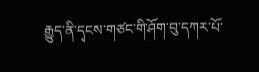རྒྱུད་ནི་དྭངས་གཙང་གི་ཤོག་བུ་དཀར་པོ་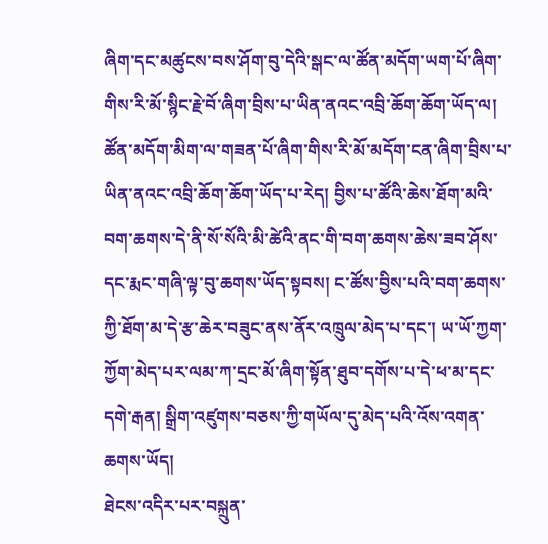ཞིག་དང་མཚུངས་བས་ཤོག་བུ་དེའི་སྒང་ལ་ཚོན་མདོག་ཡག་པོ་ཞིག་གིས་རི་མོ་སྙིང་རྗེ་བོ་ཞིག་བྲིས་པ་ཡིན་ནའང་འབྲི་ཆོག་ཆོག་ཡོད་ལ། ཚོན་མདོག་མིག་ལ་གཟན་པོ་ཞིག་གིས་རི་མོ་མདོག་ངན་ཞིག་བྲིས་པ་ཡིན་ནའང་འབྲི་ཆོག་ཆོག་ཡོད་པ་རེད། བྱིས་པ་ཚོའི་ཆེས་ཐོག་མའི་བག་ཆགས་དེ་ནི་སོ་སོའི་མི་ཚེའི་ནང་གི་བག་ཆགས་ཆེས་ཟབ་ཤོས་དང་རྨང་གཞི་ལྟ་བུ་ཆགས་ཡོད་སྟབས། ང་ཚོས་བྱིས་པའི་བག་ཆགས་ཀྱི་ཐོག་མ་དེ་རྩ་ཆེར་བཟུང་ནས་ནོར་འཁྲུལ་མེད་པ་དང་། ཡ་ཡོ་ཀྱག་ཀྱོག་མེད་པར་ལམ་ཀ་དྲང་མོ་ཞིག་སྟོན་ཐུབ་དགོས་པ་དེ་ཕ་མ་དང་དགེ་རྒན། སྒྲིག་འཛུགས་བཅས་ཀྱི་གཡོལ་དུ་མེད་པའི་འོས་འགན་ཆགས་ཡོད།
ཐེངས་འདིར་པར་བསྐྲུན་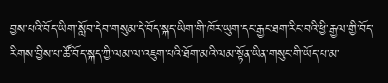བྱས་པའི་བོད་ཡིག་སློབ་དེབ་གསུམ་དེ་བོད་སྐད་ཡིག་གི་ཁོར་ཡུག་དང་རྒྱང་ཐག་རིང་བའི་ཕྱི་རྒྱལ་གྱི་བོད་རིགས་བྱིས་པ་ཚོ་བོད་སྐད་ཀྱི་ལམ་ལ་འཇུག་པའི་ཐོག་མའི་ལམ་སྟོན་ཡིན་གསུང་གི་ཡོད་པ་མ་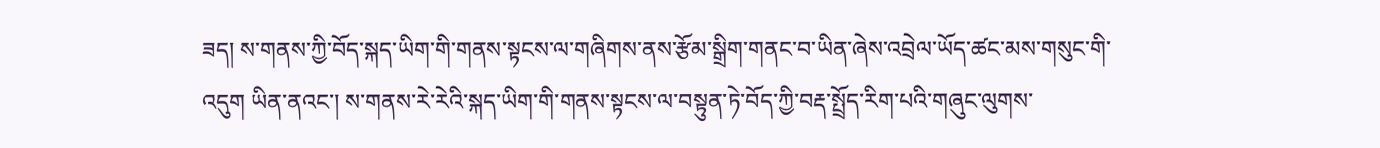ཟད། ས་གནས་ཀྱི་བོད་སྐད་ཡིག་གི་གནས་སྟངས་ལ་གཞིགས་ནས་རྩོམ་སྒྲིག་གནང་བ་ཡིན་ཞེས་འབྲེལ་ཡོད་ཚང་མས་གསུང་གི་འདུག ཡིན་ནའང་། ས་གནས་རེ་རེའི་སྐད་ཡིག་གི་གནས་སྟངས་ལ་བསྟུན་ཏེ་བོད་ཀྱི་བརྡ་སྤྲོད་རིག་པའི་གཞུང་ལུགས་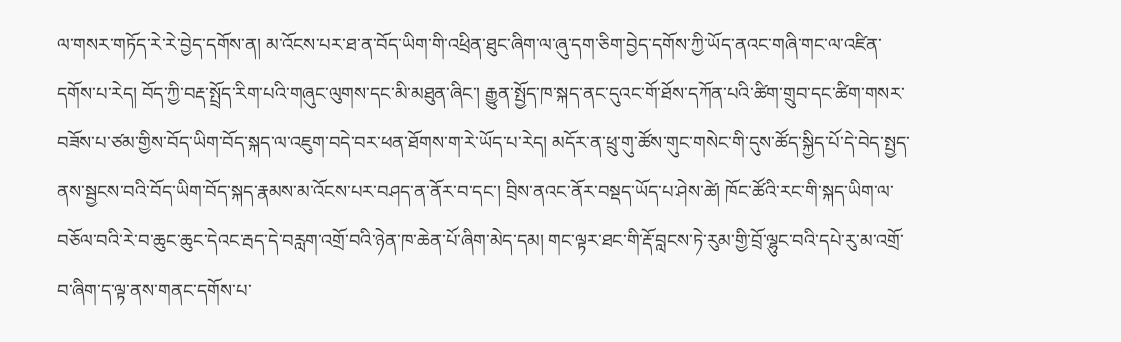ལ་གསར་གཏོད་རེ་རེ་བྱེད་དགོས་ན། མ་འོངས་པར་ཐ་ན་བོད་ཡིག་གི་འཕྲིན་ཐུང་ཞིག་ལ་ཞུ་དག་ཅིག་བྱེད་དགོས་ཀྱི་ཡོད་ནའང་གཞི་གང་ལ་འཛིན་དགོས་པ་རེད། བོད་ཀྱི་བརྡ་སྤྲོད་རིག་པའི་གཞུང་ལུགས་དང་མི་མཐུན་ཞིང་། རྒྱུན་སྤྱོད་ཁ་སྐད་ནང་དུའང་གོ་ཐོས་དཀོན་པའི་ཚིག་གྲུབ་དང་ཚིག་གསར་བཟོས་པ་ཙམ་གྱིས་བོད་ཡིག་བོད་སྐད་ལ་འཇུག་བདེ་བར་ཕན་ཐོགས་ག་རེ་ཡོད་པ་རེད། མདོར་ན་ཕྲུ་གུ་ཚོས་གུང་གསེང་གི་དུས་ཚོད་སྐྱིད་པོ་དེ་བེད་སྤྱད་ནས་སྦྱངས་བའི་བོད་ཡིག་བོད་སྐད་རྣམས་མ་འོངས་པར་བཤད་ན་ནོར་བ་དང་། བྲིས་ནའང་ནོར་བསྡད་ཡོད་པ་ཤེས་ཚེ། ཁོང་ཚོའི་རང་གི་སྐད་ཡིག་ལ་བཅོལ་བའི་རེ་བ་ཆུང་ཆུང་དེའང་རྦད་དེ་བརླག་འགྲོ་བའི་ཉེན་ཁ་ཆེན་པོ་ཞིག་མེད་དམ། གང་ལྟར་ཐང་གི་རྡོ་བླངས་ཏེ་རུམ་གྱི་བྲོ་ལྷུང་བའི་དཔེ་རུ་མ་འགྲོ་བ་ཞིག་ད་ལྟ་ནས་གནང་དགོས་པ་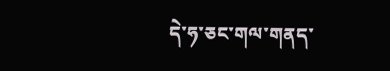དེ་ཧ་ཅང་གལ་གནད་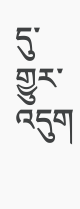དུ་གྱུར་འདུག